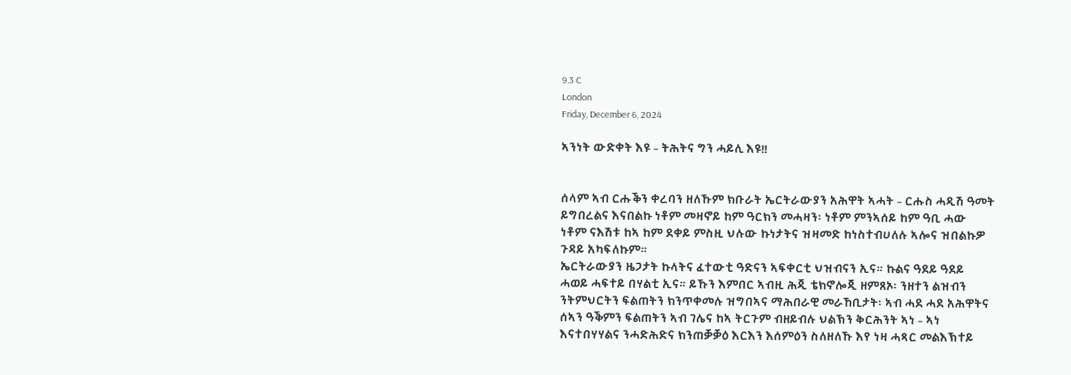9.3 C
London
Friday, December 6, 2024

ኣንነት ውድቀት እዩ – ትሕትና ግን ሓይሊ እዩ!!


ሰላም ኣብ ርሑቕን ቀረባን ዘለኹም ክቡራት ኤርትራውያን አሕዋት ኣሓት – ርሑስ ሓዲሽ ዓመት ይግበረልና እናበልኩ ነቶም መዛኖይ ከም ዓርክን መሓዛን፡ ነቶም ምንኣሰይ ከም ዓቢ ሓው ነቶም ናእሽቱ ከኣ ከም ደቀይ ምስዚ ህሉው ኩነታትና ዝዛመድ ከነስተብሀለሉ ኣሎና ዝበልኩዎ ጉዳይ አካፍለኩም።
ኤርትራውያን ዜጋታት ኩላትና ፈተውቲ ዓድናን ኣፍቀርቲ ህዝብናን ኢና። ኩልና ዓደይ ዓደይ ሓወይ ሓፍተይ በሃልቲ ኢና። ይኹን እምበር ኣብዚ ሕጂ ቴክኖሎጂ ዘምጸኦ፡ ንዘተን ልዝብን ንትምህርትን ፍልጠትን ክንጥቀመሉ ዝግበኣና ማሕበራዊ መራኸቢታት፡ ኣብ ሓደ ሓደ አሕዋትና ሰኣን ዓቕምን ፍልጠትን ኣብ ገሌና ከኣ ትርጉም ብዘይብሉ ህልኽን ቅርሕንት ኣነ – ኣነ እናተበሃሃልና ንሓድሕድና ክንጠቓቓዕ እርእን እሰምዕን ስለዘለኹ እየ ነዛ ሓጻር መልእኽተይ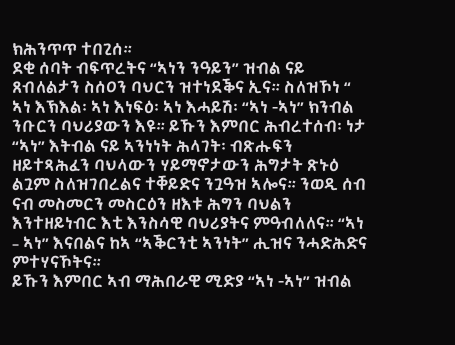ክሕንጥጥ ተበጊሰ።
ደቂ ሰባት ብፍጥረትና “ኣነን ንዓይን” ዝብል ናይ ጸብለልታን ስሰዐን ባህርን ዝተነደቕና ኢና። ስለዝኾነ “ ኣነ እኽእል፡ ኣነ እነፍዕ፡ ኣነ እሓይሽ፡ “ኣነ -ኣነ” ክንብል ንቡርን ባህሪያውን እዩ። ይኹን እምበር ሕብረተሰብ፡ ነታ “ኣነ” እትብል ናይ ኣንነነት ሕላገት፡ ብጽሑፍን ዘይተጻሕፈን ባህላውን ሃይማኖታውን ሕግታት ጽኑዕ ልጓም ስለዝገበረልና ተቐይድና ንጓዓዝ ኣሎና። ንወዲ ሰብ ናብ መስመርን መስርዕን ዘእቱ ሕግን ባህልን እንተዘይነብር እቲ እንስሳዊ ባህሪያትና ምዓብለለና። “ኣነ – ኣነ” እናበልና ከኣ “ኣቕርንቲ ኣንነት” ሒዝና ንሓድሕድና ምተሃናኾትና።
ይኹን እምበር ኣብ ማሕበራዊ ሚድያ “ኣነ -ኣነ” ዝብል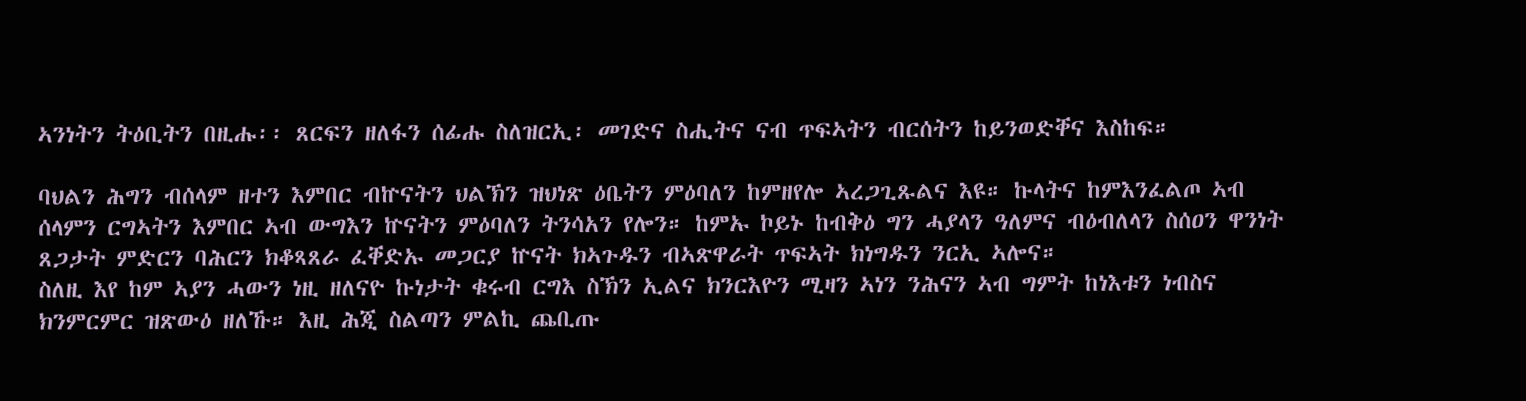ኣንነትን ትዕቢትን በዚሑ፡፡ ጸርፍን ዘለፋን ሰፊሑ ስለዝርኢ፡ መገድና ስሒትና ናብ ጥፍኣትን ብርሰትን ከይንወድቐና እስከፍ።

ባህልን ሕግን ብሰላም ዘተን እምበር ብኵናትን ህልኽን ዝህነጽ ዕቤትን ምዕባለን ከምዘየሎ ኣረጋጊጹልና እዩ። ኩላትና ከምእንፈልጦ ኣብ ሰላምን ርግኣትን እምበር ኣብ ውግእን ኵናትን ምዕባለን ትንሳአን የሎን። ከምኡ ኮይኑ ከብቅዕ ግን ሓያላን ዓለምና ብዕብለላን ስሰዐን ዋንነት ጸጋታት ምድርን ባሕርን ክቆጻጸራ ፈቐድኡ መጋርያ ኵናት ክኣጉዱን ብኣጽዋራት ጥፍኣት ክነግዱን ንርኢ ኣሎና።
ስለዚ እየ ከም ኣያን ሓውን ነዚ ዘለናዮ ኩነታት ቁሩብ ርግእ ስኽን ኢልና ክንርእዮን ሚዛን ኣነን ንሕናን ኣብ ግምት ከነእቱን ነብስና ክንምርምር ዝጽውዕ ዘለኹ። እዚ ሕጂ ስልጣን ምልኪ ጨቢጡ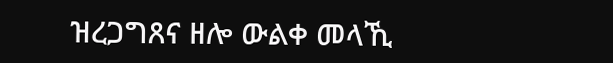ዝረጋግጸና ዘሎ ውልቀ መላኺ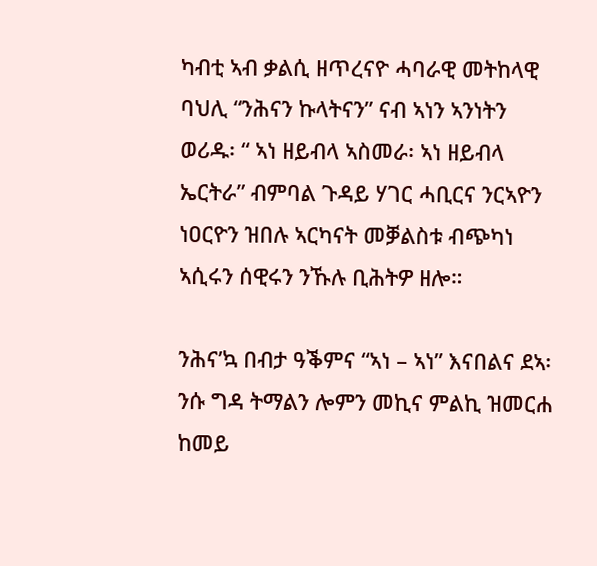ካብቲ ኣብ ቃልሲ ዘጥረናዮ ሓባራዊ መትከላዊ ባህሊ “ንሕናን ኩላትናን” ናብ ኣነን ኣንነትን ወሪዱ፡ “ ኣነ ዘይብላ ኣስመራ፡ ኣነ ዘይብላ ኤርትራ” ብምባል ጉዳይ ሃገር ሓቢርና ንርኣዮን ነዐርዮን ዝበሉ ኣርካናት መቓልስቱ ብጭካነ ኣሲሩን ሰዊሩን ንኹሉ ቢሕትዎ ዘሎ።

ንሕና’ኳ በብታ ዓቕምና “ኣነ – ኣነ” እናበልና ደኣ፡ ንሱ ግዳ ትማልን ሎምን መኪና ምልኪ ዝመርሐ ከመይ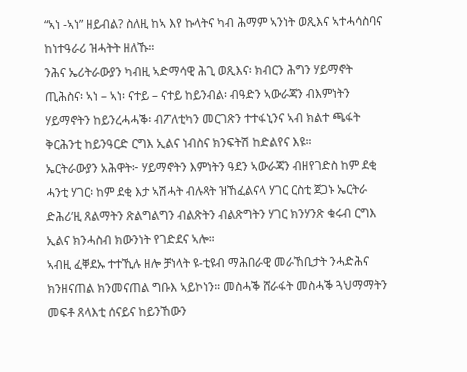“ኣነ -ኣነ” ዘይብል? ስለዚ ከኣ እየ ኩላትና ካብ ሕማም ኣንነት ወጺእና ኣተሓሳስባና ከነተዓራሪ ዝሓትት ዘለኹ።
ንሕና ኤሪትራውያን ካብዚ ኣድማሳዊ ሕጊ ወጺእና፡ ክብርን ሕግን ሃይማኖት ጢሕስና፡ ኣነ – ኣነ፡ ናተይ – ናተይ ከይንብል፡ ብዓድን ኣውራጃን ብእምነትን ሃይማኖትን ከይንረሓሓቕ፡ ብፖለቲካን መርገጽን ተተፋኒንና ኣብ ክልተ ጫፋት ቅርሕንቲ ከይንዓርድ ርግእ ኢልና ነብስና ክንፍትሽ ከድልየና እዩ።
ኤርትራውያን አሕዋት፦ ሃይማኖትን እምነትን ዓደን ኣውራጃን ብዘየገድስ ከም ደቂ ሓንቲ ሃገር፡ ከም ደቂ እታ ኣሽሓት ብሉጻት ዝኸፈልናላ ሃገር ርስቲ ጀጋኑ ኤርትራ ድሕሪ’ዚ ጸልማትን ጽልግልግን ብልጽትን ብልጽግትን ሃገር ክንሃንጽ ቁሩብ ርግእ ኢልና ክንሓስብ ክውንነት የገድደና ኣሎ።
ኣብዚ ፈቐደኡ ተተኺሉ ዘሎ ቻነላት ዩ-ቲዩብ ማሕበራዊ መራኸቢታት ንሓድሕና ክንዘናጠል ክንመናጠል ግቡእ ኣይኮነን። መስሓቕ ሸራፋት መስሓቕ ጓህማማትን መፍቶ ጸላእቲ ሰናይና ከይንኸውን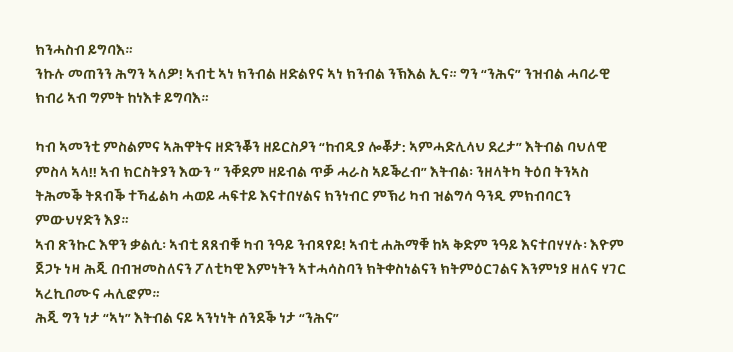ክንሓስብ ይግባእ።
ንኩሉ መጠንን ሕግን ኣለዎ! ኣብቲ ኣነ ክንብል ዘድልየና ኣነ ክንብል ንኽእል ኢና። ግን “ንሕና” ንዝብል ሓባራዊ ክብሪ ኣብ ግምት ከነእቱ ይግባእ።

ካብ ኣመንቲ ምስልምና ኣሕዋትና ዘድንቖን ዘይርስዖን “ከብዲያ ሎቖታ: ኣምሓድሊላህ ደረታ” እትብል ባህለዊ ምስላ ኣላ!! ኣብ ክርስትያን እውን ” ንቐደም ዘይብል ጥቓ ሓራስ ኣይቕረብ” እትብል፡ ንዘላትካ ትዕበ ትንኣስ ትሕመቕ ትጸብቕ ተኻፊልካ ሓወይ ሓፍተይ እናተበሃልና ክንነብር ምኽሪ ካብ ዝልግሳ ዓንዲ ምክብባርን ምውህሃድን እያ።
ኣብ ጽንኩር እዋን ቃልሲ፡ ኣብቲ ጸጸብቑ ካብ ንዓይ ንብጻየይ! ኣብቲ ሐሕማቑ ከኣ ቅድም ንዓይ እናተበሃሃሉ፡ እዮም ጀጋኑ ነዛ ሕጂ በብዝመስለናን ፖለቲካዊ እምነትን ኣተሓሳስባን ክትቀስነልናን ክትምዕርገልና እንምነያ ዘለና ሃገር ኣረኪቦሙና ሓሊፎም።
ሕጂ ግን ነታ “ኣነ” እትብል ናይ ኣንነነት ሰንደቕ ነታ “ንሕና”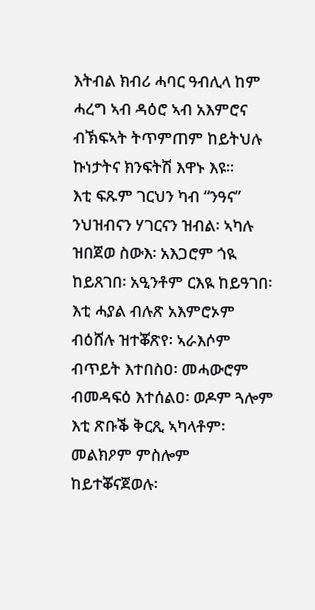እትብል ክብሪ ሓባር ዓብሊላ ከም ሓረግ ኣብ ዳዕሮ ኣብ አእምሮና ብኽፍኣት ትጥምጠም ከይትህሉ ኩነታትና ክንፍትሽ እዋኑ እዩ።
እቲ ፍጹም ገርህን ካብ “ንዓና” ንህዝብናን ሃገርናን ዝብል፡ ኣካሉ ዝበጀወ ስውእ፡ አእጋሮም ጎዪ ከይጸገበ፡ አዒንቶም ርእዪ ከይዓገበ፡ እቲ ሓያል ብሉጽ አእምሮኦም ብዕሸሉ ዝተቖጽየ፡ ኣራእሶም ብጥይት እተበስዐ፡ መሓውሮም ብመዳፍዕ እተሰልዐ፡ ወዶም ጓሎም እቲ ጽቡቕ ቅርጺ ኣካላቶም፡ መልክዖም ምስሎም ከይተቖናጀወሉ፡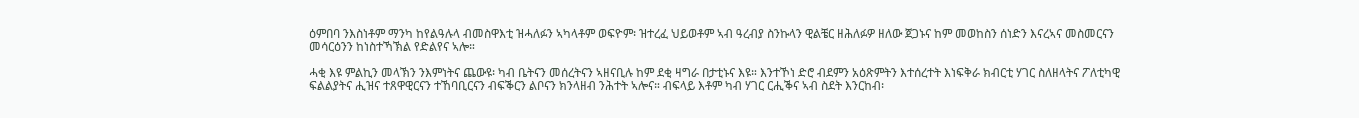ዕምበባ ንእስነቶም ማንካ ከየልዓሉላ ብመስዋእቲ ዝሓለፉን ኣካላቶም ወፍዮም፡ ዝተረፈ ህይወቶም ኣብ ዓረብያ ስንኩላን ዊልቼር ዘሕለፉዎ ዘለው ጀጋኑና ከም መወከስን ሰነድን እናረኣና መስመርናን መሳርዕንን ከነስተኻኽል የድልየና ኣሎ።

ሓቂ እዩ ምልኪን መላኽን ንእምነትና ጨውዩ፡ ካብ ቤትናን መሰረትናን ኣዘናቢሉ ከም ደቂ ዛግራ በታቲኑና እዩ። እንተኾነ ድሮ ብደምን አዕጽምትን እተሰረተት እነፍቅራ ክብርቲ ሃገር ስለዘላትና ፖለቲካዊ ፍልልያትና ሒዝና ተጸዋዊርናን ተኸባቢርናን ብፍቕርን ልቦናን ክንላዘብ ንሕተት ኣሎና። ብፍላይ እቶም ካብ ሃገር ርሒቕና ኣብ ስደት እንርከብ፡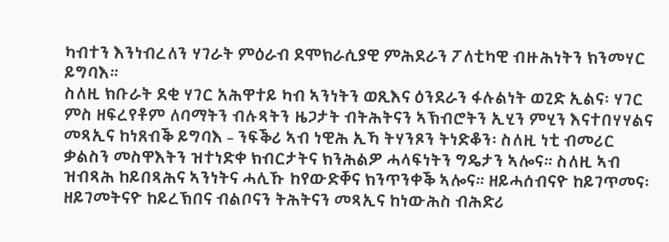ካብተን እንነብረለን ሃገራት ምዕራብ ደሞክራሲያዊ ምሕደራን ፖለቲካዊ ብዙሕነትን ክንመሃር ይግባእ።
ስለዚ ክቡራት ደቂ ሃገር አሕዋተይ ካብ ኣንነትን ወጺእና ዕንደራን ፋሉልነት ወጊድ ኢልና፡ ሃገር ምስ ዘፍረየቶም ለባማትን ብሉጻትን ዜጋታት ብትሕትናን ኣኽብሮትን ኢሂን ምሂን እናተበሃሃልና መጻኢና ከነጸብቕ ይግባእ – ንፍቕሪ ኣብ ነዊሕ ኢኻ ትሃንጾን ትነድቆን፡ ስለዚ ነቲ ብመሪር ቃልስን መስዋእትን ዝተነድቀ ክብርታትና ክንሕልዎ ሓላፍነትን ግዴታን ኣሎና። ስለዚ ኣብ ዝብጻሕ ከይበጻሕና ኣንነትና ሓሊኹ ከየውድቐና ክንጥንቀቕ ኣሎና። ዘይሓሰብናዮ ከይገጥመና፡ ዘይገመትናዮ ከይረኽበና ብልቦናን ትሕትናን መጻኢና ከነውሕስ ብሕድሪ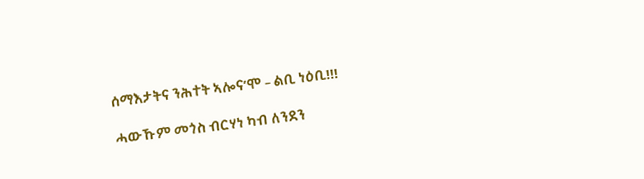ሰማእታትና ንሕተት ኣሎና’ሞ – ልቢ ነዕቢ!!!

ሓውኹም መጎስ ብርሃነ ካብ ለንደን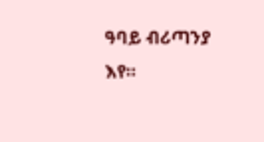ዓባይ ብሪጣንያ እየ።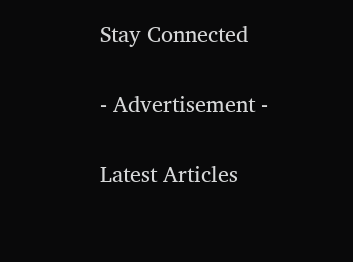Stay Connected

- Advertisement -

Latest Articles